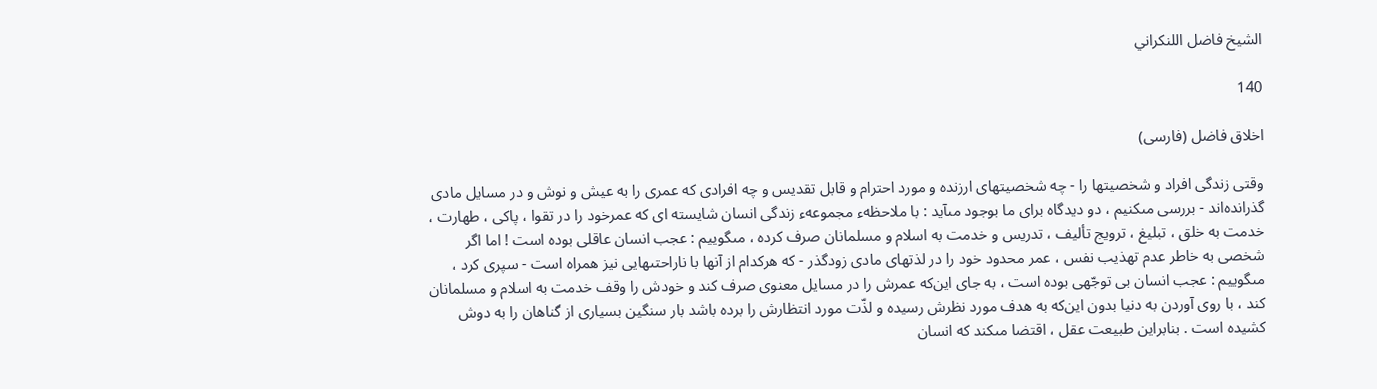الشيخ فاضل اللنكراني

140

اخلاق فاضل (فارسى)

وقتى زندگى افراد و شخصيتها را - چه شخصيتهاى ارزنده و مورد احترام و قابل تقديس و چه افرادى كه عمرى را به عيش و نوش و در مسايل مادى گذرانده‌اند - بررسى مىكنيم ، دو ديدگاه براى ما بوجود مىآيد : با ملاحظهء مجموعهء زندگى انسان شايسته اى كه عمرخود را در تقوا ، پاكى ، طهارت ، خدمت به خلق ، تبليغ ، ترويج تأليف ، تدريس و خدمت به اسلام و مسلمانان صرف كرده ، مىگوييم : عجب انسان عاقلى بوده است ! اما اگر شخصى به خاطر عدم تهذيب نفس ، عمر محدود خود را در لذتهاى مادى زودگذر - كه هركدام از آنها با ناراحتىهايى نيز همراه است - سپرى كرد ، مىگوييم : عجب انسان بى توجّهى بوده است ، به جاى اين‌كه عمرش را در مسايل معنوى صرف كند و خودش را وقف خدمت به اسلام و مسلمانان كند ، با روى آوردن به دنيا بدون اين‌كه به هدف مورد نظرش رسيده و لذّت مورد انتظارش را برده باشد بار سنگين بسيارى از گناهان را به دوش كشيده است . بنابراين طبيعت عقل ، اقتضا مىكند كه انسان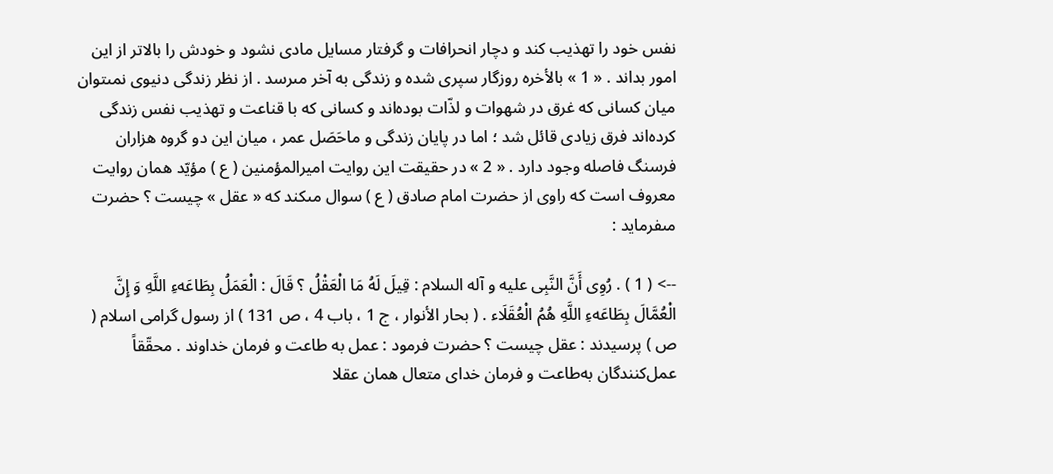نفس خود را تهذيب كند و دچار انحرافات و گرفتار مسايل مادى نشود و خودش را بالاتر از اين امور بداند . « 1 » بالأخره روزگار سپرى شده و زندگى به آخر مىرسد . از نظر زندگى دنيوى نمىتوان ميان كسانى كه غرق در شهوات و لذّات بوده‌اند و كسانى كه با قناعت و تهذيب نفس زندگى كرده‌اند فرق زيادى قائل شد ؛ اما در پايان زندگى و ماحَصَل عمر ، ميان اين دو گروه هزاران فرسنگ فاصله وجود دارد . « 2 » در حقيقت اين روايت اميرالمؤمنين ( ع ) مؤيّد همان روايت معروف است كه راوى از حضرت امام صادق ( ع ) سوال مىكند كه « عقل » چيست ؟ حضرت مىفرمايد :

--> ( 1 ) . رُوِى أَنَّ النَّبِى عليه و آله السلام : قِيلَ لَهُ مَا الْعَقْلُ ؟ قَالَ : الْعَمَلُ بِطَاعَهءِ اللَّهِ وَ إِنَّ الْعُمَّالَ بِطَاعَهءِ اللَّهِ هُمُ الْعُقَلَاء . ( بحار الأنوار ، ج 1 ، باب 4 ، ص 131 ) از رسول گرامى اسلام ( ص ) پرسيدند : عقل چيست ؟ حضرت فرمود : عمل به طاعت و فرمان خداوند . محقّقاً عمل‌كنندگان به‌طاعت و فرمان خداى متعال همان عقلا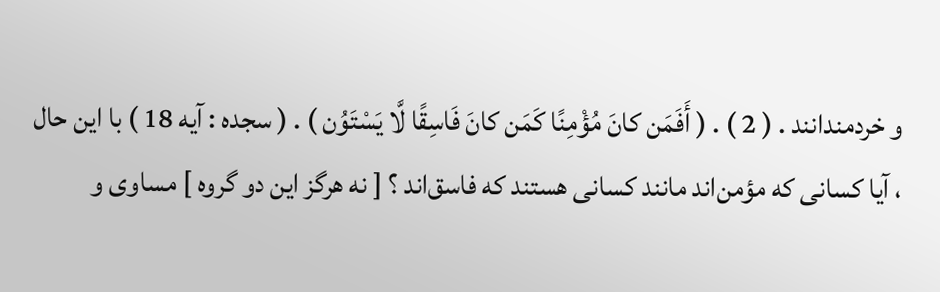و خردمندانند . ( 2 ) . ( أَفَمَن كانَ مُؤْمِنًا كَمَن كانَ فَاسِقًا لَّا يَسْتَوُن ) . ( سجده : آيه 18 ) با اين حال ، آيا كسانى كه مؤمن‌اند مانند كسانى هستند كه فاسق‌اند ؟ [ نه هرگز اين دو گروه ] مساوى و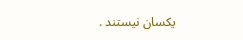يكسان نيستند .